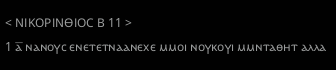< ⲚⲒⲔⲞⲢⲒⲚⲐⲒⲞⲤ Ⲃ 11 >
1 ⲁ̅ ⲛⲁⲛⲟⲩⲥ ⲉⲛⲉⲧⲉⲧⲛⲁⲁⲛⲉⲭⲉ ⲙⲙⲟⲓ ⲛⲟⲩⲕⲟⲩⲓ ⲙⲙⲛⲧⲁⲑⲏⲧ ⲁⲗⲗⲁ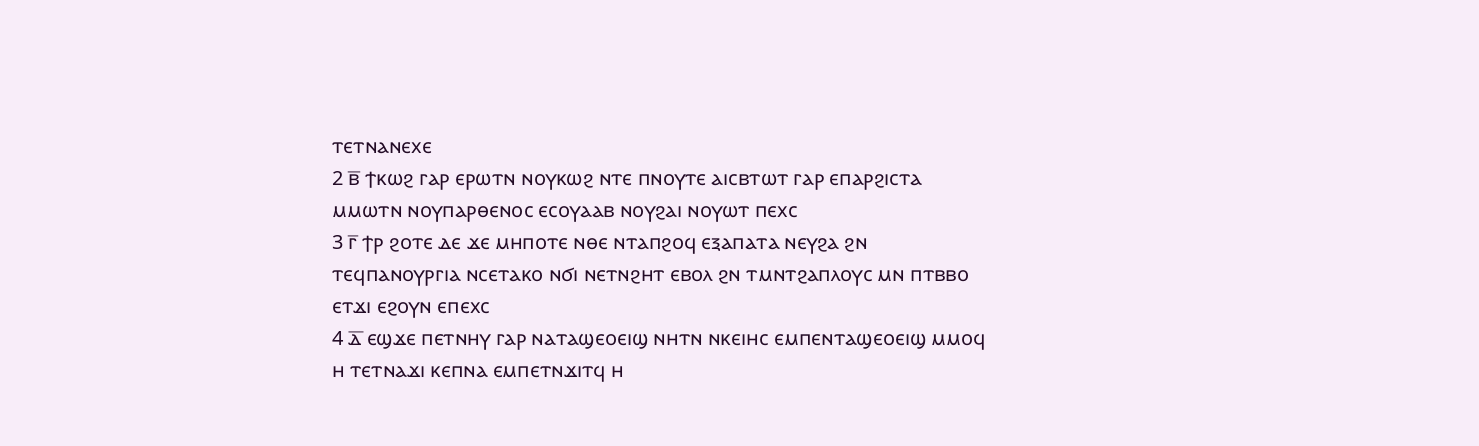ⲧⲉⲧⲛⲁⲛⲉⲭⲉ
2 ⲃ̅ ϯⲕⲱϩ ⲅⲁⲣ ⲉⲣⲱⲧⲛ ⲛⲟⲩⲕⲱϩ ⲛⲧⲉ ⲡⲛⲟⲩⲧⲉ ⲁⲓⲥⲃⲧⲱⲧ ⲅⲁⲣ ⲉⲡⲁⲣϩⲓⲥⲧⲁ ⲙⲙⲱⲧⲛ ⲛⲟⲩⲡⲁⲣⲑⲉⲛⲟⲥ ⲉⲥⲟⲩⲁⲁⲃ ⲛⲟⲩϩⲁⲓ ⲛⲟⲩⲱⲧ ⲡⲉⲭⲥ
3 ⲅ̅ ϯⲣ ϩⲟⲧⲉ ⲇⲉ ϫⲉ ⲙⲏⲡⲟⲧⲉ ⲛⲑⲉ ⲛⲧⲁⲡϩⲟϥ ⲉⲝⲁⲡⲁⲧⲁ ⲛⲉⲩϩⲁ ϩⲛ ⲧⲉϥⲡⲁⲛⲟⲩⲣⲅⲓⲁ ⲛⲥⲉⲧⲁⲕⲟ ⲛϭⲓ ⲛⲉⲧⲛϩⲏⲧ ⲉⲃⲟⲗ ϩⲛ ⲧⲙⲛⲧϩⲁⲡⲗⲟⲩⲥ ⲙⲛ ⲡⲧⲃⲃⲟ ⲉⲧϫⲓ ⲉϩⲟⲩⲛ ⲉⲡⲉⲭⲥ
4 ⲇ̅ ⲉϣϫⲉ ⲡⲉⲧⲛⲏⲩ ⲅⲁⲣ ⲛⲁⲧⲁϣⲉⲟⲉⲓϣ ⲛⲏⲧⲛ ⲛⲕⲉⲓⲏⲥ ⲉⲙⲡⲉⲛⲧⲁϣⲉⲟⲉⲓϣ ⲙⲙⲟϥ ⲏ ⲧⲉⲧⲛⲁϫⲓ ⲕⲉⲡⲛⲁ ⲉⲙⲡⲉⲧⲛϫⲓⲧϥ ⲏ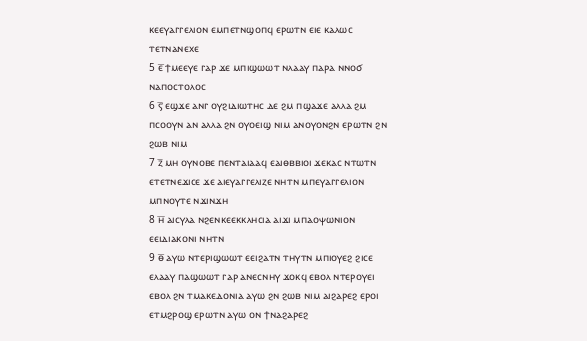ⲕⲉⲉⲩⲁⲅⲅⲉⲗⲓⲟⲛ ⲉⲙⲡⲉⲧⲛϣⲟⲡϥ ⲉⲣⲱⲧⲛ ⲉⲓⲉ ⲕⲁⲗⲱⲥ ⲧⲉⲧⲛⲁⲛⲉⲭⲉ
5 ⲉ̅ ϯⲙⲉⲉⲩⲉ ⲅⲁⲣ ϫⲉ ⲙⲡⲓϣⲱⲱⲧ ⲛⲗⲁⲁⲩ ⲡⲁⲣⲁ ⲛⲛⲟϭ ⲛⲁⲡⲟⲥⲧⲟⲗⲟⲥ
6 ⲋ̅ ⲉϣϫⲉ ⲁⲛⲅ ⲟⲩϩⲓⲇⲓⲱⲧⲏⲥ ⲇⲉ ϩⲙ ⲡϣⲁϫⲉ ⲁⲗⲗⲁ ϩⲙ ⲡⲥⲟⲟⲩⲛ ⲁⲛ ⲁⲗⲗⲁ ϩⲛ ⲟⲩⲟⲉⲓϣ ⲛⲓⲙ ⲁⲛⲟⲩⲟⲛϩⲛ ⲉⲣⲱⲧⲛ ϩⲛ ϩⲱⲃ ⲛⲓⲙ
7 ⲍ̅ ⲙⲏ ⲟⲩⲛⲟⲃⲉ ⲡⲉⲛⲧⲁⲓⲁⲁϥ ⲉⲁⲓⲑⲃⲃⲓⲟⲓ ϫⲉⲕⲁⲥ ⲛⲧⲱⲧⲛ ⲉⲧⲉⲧⲛⲉϫⲓⲥⲉ ϫⲉ ⲁⲓⲉⲩⲁⲅⲅⲉⲗⲓⲍⲉ ⲛⲏⲧⲛ ⲙⲡⲉⲩⲁⲅⲅⲉⲗⲓⲟⲛ ⲙⲡⲛⲟⲩⲧⲉ ⲛϫⲓⲛϫⲏ
8 ⲏ̅ ⲁⲓⲥⲩⲗⲁ ⲛϩⲉⲛⲕⲉⲉⲕⲕⲗⲏⲥⲓⲁ ⲁⲓϫⲓ ⲙⲡⲁⲟⲯⲱⲛⲓⲟⲛ ⲉⲉⲓⲇⲓⲁⲕⲟⲛⲓ ⲛⲏⲧⲛ
9 ⲑ̅ ⲁⲩⲱ ⲛⲧⲉⲣⲓϣⲱⲱⲧ ⲉⲉⲓϩⲁⲧⲛ ⲧⲏⲩⲧⲛ ⲙⲡⲓⲟⲩⲉϩ ϩⲓⲥⲉ ⲉⲗⲁⲁⲩ ⲡⲁϣⲱⲱⲧ ⲅⲁⲣ ⲁⲛⲉⲥⲛⲏⲩ ϫⲟⲕϥ ⲉⲃⲟⲗ ⲛⲧⲉⲣⲟⲩⲉⲓ ⲉⲃⲟⲗ ϩⲛ ⲧⲙⲁⲕⲉⲇⲟⲛⲓⲁ ⲁⲩⲱ ϩⲛ ϩⲱⲃ ⲛⲓⲙ ⲁⲓϩⲁⲣⲉϩ ⲉⲣⲟⲓ ⲉⲧⲙϩⲣⲟϣ ⲉⲣⲱⲧⲛ ⲁⲩⲱ ⲟⲛ ϯⲛⲁϩⲁⲣⲉϩ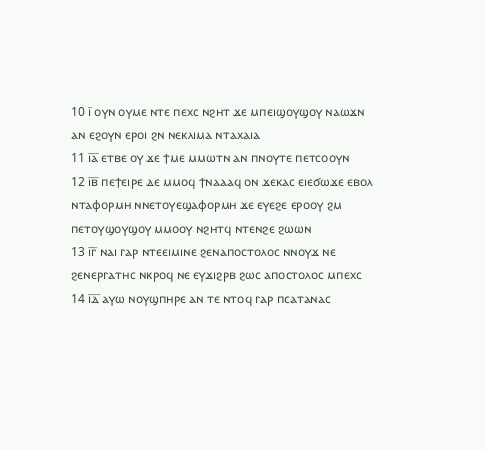10 ⲓ̅ ⲟⲩⲛ ⲟⲩⲙⲉ ⲛⲧⲉ ⲡⲉⲭⲥ ⲛϩⲏⲧ ϫⲉ ⲙⲡⲉⲓϣⲟⲩϣⲟⲩ ⲛⲁⲱϫⲛ ⲁⲛ ⲉϩⲟⲩⲛ ⲉⲣⲟⲓ ϩⲛ ⲛⲉⲕⲗⲓⲙⲁ ⲛⲧⲁⲭⲁⲓⲁ
11 ⲓ̅ⲁ̅ ⲉⲧⲃⲉ ⲟⲩ ϫⲉ ϯⲙⲉ ⲙⲙⲱⲧⲛ ⲁⲛ ⲡⲛⲟⲩⲧⲉ ⲡⲉⲧⲥⲟⲟⲩⲛ
12 ⲓ̅ⲃ̅ ⲡⲉϯⲉⲓⲣⲉ ⲇⲉ ⲙⲙⲟϥ ϯⲛⲁⲁⲁϥ ⲟⲛ ϫⲉⲕⲁⲥ ⲉⲓⲉϭⲱϫⲉ ⲉⲃⲟⲗ ⲛⲧⲁⲫⲟⲣⲙⲏ ⲛⲛⲉⲧⲟⲩⲉϣⲁⲫⲟⲣⲙⲏ ϫⲉ ⲉⲩⲉϩⲉ ⲉⲣⲟⲟⲩ ϩⲙ ⲡⲉⲧⲟⲩϣⲟⲩϣⲟⲩ ⲙⲙⲟⲟⲩ ⲛϩⲏⲧϥ ⲛⲧⲉⲛϩⲉ ϩⲱⲱⲛ
13 ⲓ̅ⲅ̅ ⲛⲁⲓ ⲅⲁⲣ ⲛⲧⲉⲉⲓⲙⲓⲛⲉ ϩⲉⲛⲁⲡⲟⲥⲧⲟⲗⲟⲥ ⲛⲛⲟⲩϫ ⲛⲉ ϩⲉⲛⲉⲣⲅⲁⲧⲏⲥ ⲛⲕⲣⲟϥ ⲛⲉ ⲉⲩϫⲓϩⲣⲃ ϩⲱⲥ ⲁⲡⲟⲥⲧⲟⲗⲟⲥ ⲙⲡⲉⲭⲥ
14 ⲓ̅ⲇ̅ ⲁⲩⲱ ⲛⲟⲩϣⲡⲏⲣⲉ ⲁⲛ ⲧⲉ ⲛⲧⲟϥ ⲅⲁⲣ ⲡⲥⲁⲧⲁⲛⲁⲥ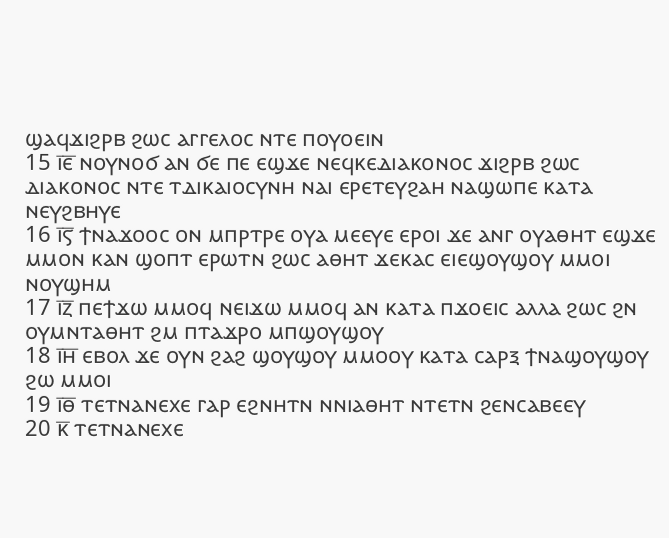ϣⲁϥϫⲓϩⲣⲃ ϩⲱⲥ ⲁⲅⲅⲉⲗⲟⲥ ⲛⲧⲉ ⲡⲟⲩⲟⲉⲓⲛ
15 ⲓ̅ⲉ̅ ⲛⲟⲩⲛⲟϭ ⲁⲛ ϭⲉ ⲡⲉ ⲉϣϫⲉ ⲛⲉϥⲕⲉⲇⲓⲁⲕⲟⲛⲟⲥ ϫⲓϩⲣⲃ ϩⲱⲥ ⲇⲓⲁⲕⲟⲛⲟⲥ ⲛⲧⲉ ⲧⲇⲓⲕⲁⲓⲟⲥⲩⲛⲏ ⲛⲁⲓ ⲉⲣⲉⲧⲉⲩϩⲁⲏ ⲛⲁϣⲱⲡⲉ ⲕⲁⲧⲁ ⲛⲉⲩϩⲃⲏⲩⲉ
16 ⲓ̅ⲋ̅ ϯⲛⲁϫⲟⲟⲥ ⲟⲛ ⲙⲡⲣⲧⲣⲉ ⲟⲩⲁ ⲙⲉⲉⲩⲉ ⲉⲣⲟⲓ ϫⲉ ⲁⲛⲅ ⲟⲩⲁⲑⲏⲧ ⲉϣϫⲉ ⲙⲙⲟⲛ ⲕⲁⲛ ϣⲟⲡⲧ ⲉⲣⲱⲧⲛ ϩⲱⲥ ⲁⲑⲏⲧ ϫⲉⲕⲁⲥ ⲉⲓⲉϣⲟⲩϣⲟⲩ ⲙⲙⲟⲓ ⲛⲟⲩϣⲏⲙ
17 ⲓ̅ⲍ̅ ⲡⲉϯϫⲱ ⲙⲙⲟϥ ⲛⲉⲓϫⲱ ⲙⲙⲟϥ ⲁⲛ ⲕⲁⲧⲁ ⲡϫⲟⲉⲓⲥ ⲁⲗⲗⲁ ϩⲱⲥ ϩⲛ ⲟⲩⲙⲛⲧⲁⲑⲏⲧ ϩⲙ ⲡⲧⲁϫⲣⲟ ⲙⲡϣⲟⲩϣⲟⲩ
18 ⲓ̅ⲏ̅ ⲉⲃⲟⲗ ϫⲉ ⲟⲩⲛ ϩⲁϩ ϣⲟⲩϣⲟⲩ ⲙⲙⲟⲟⲩ ⲕⲁⲧⲁ ⲥⲁⲣⲝ ϯⲛⲁϣⲟⲩϣⲟⲩ ϩⲱ ⲙⲙⲟⲓ
19 ⲓ̅ⲑ̅ ⲧⲉⲧⲛⲁⲛⲉⲭⲉ ⲅⲁⲣ ⲉϩⲛⲏⲧⲛ ⲛⲛⲓⲁⲑⲏⲧ ⲛⲧⲉⲧⲛ ϩⲉⲛⲥⲁⲃⲉⲉⲩ
20 ⲕ̅ ⲧⲉⲧⲛⲁⲛⲉⲭⲉ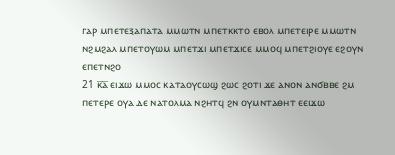ⲅⲁⲣ ⲙⲡⲉⲧⲉⲝⲁⲡⲁⲧⲁ ⲙⲙⲱⲧⲛ ⲙⲡⲉⲧⲕⲕⲧⲟ ⲉⲃⲟⲗ ⲙⲡⲉⲧⲉⲓⲣⲉ ⲙⲙⲱⲧⲛ ⲛϩⲙϩⲁⲗ ⲙⲡⲉⲧⲟⲩⲱⲙ ⲙⲡⲉⲧϫⲓ ⲙⲡⲉⲧϫⲓⲥⲉ ⲙⲙⲟϥ ⲙⲡⲉⲧϩⲓⲟⲩⲉ ⲉϩⲟⲩⲛ ⲉⲡⲉⲧⲛϩⲟ
21 ⲕ̅ⲁ̅ ⲉⲓϫⲱ ⲙⲙⲟⲥ ⲕⲁⲧⲁⲟⲩⲥⲱϣ ϩⲱⲥ ϩⲟⲧⲓ ϫⲉ ⲁⲛⲟⲛ ⲁⲛϭⲃⲃⲉ ϩⲙ ⲡⲉⲧⲉⲣⲉ ⲟⲩⲁ ⲇⲉ ⲛⲁⲧⲟⲗⲙⲁ ⲛϩⲏⲧϥ ϩⲛ ⲟⲩⲙⲛⲧⲁⲑⲏⲧ ⲉⲉⲓϫⲱ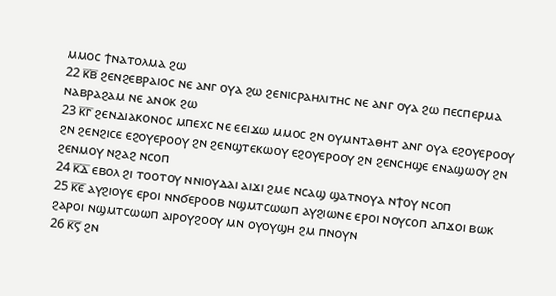ⲙⲙⲟⲥ ϯⲛⲁⲧⲟⲗⲙⲁ ϩⲱ
22 ⲕ̅ⲃ̅ ϩⲉⲛϩⲉⲃⲣⲁⲓⲟⲥ ⲛⲉ ⲁⲛⲅ ⲟⲩⲁ ϩⲱ ϩⲉⲛⲓⲥⲣⲁⲏⲗⲓⲧⲏⲥ ⲛⲉ ⲁⲛⲅ ⲟⲩⲁ ϩⲱ ⲡⲉⲥⲡⲉⲣⲙⲁ ⲛⲁⲃⲣⲁϩⲁⲙ ⲛⲉ ⲁⲛⲟⲕ ϩⲱ
23 ⲕ̅ⲅ̅ ϩⲉⲛⲇⲓⲁⲕⲟⲛⲟⲥ ⲙⲡⲉⲭⲥ ⲛⲉ ⲉⲉⲓϫⲱ ⲙⲙⲟⲥ ϩⲛ ⲟⲩⲙⲛⲧⲁⲑⲏⲧ ⲁⲛⲅ ⲟⲩⲁ ⲉϩⲟⲩⲉⲣⲟⲟⲩ ϩⲛ ϩⲉⲛϩⲓⲥⲉ ⲉϩⲟⲩⲉⲣⲟⲟⲩ ϩⲛ ϩⲉⲛϣⲧⲉⲕⲱⲟⲩ ⲉϩⲟⲩⲉⲣⲟⲟⲩ ϩⲛ ϩⲉⲛⲥⲏϣⲉ ⲉⲛⲁϣⲱⲟⲩ ϩⲛ ϩⲉⲛⲙⲟⲩ ⲛϩⲁϩ ⲛⲥⲟⲡ
24 ⲕ̅ⲇ̅ ⲉⲃⲟⲗ ϩⲓ ⲧⲟⲟⲧⲟⲩ ⲛⲛⲓⲟⲩⲇⲁⲓ ⲁⲓϫⲓ ϩⲙⲉ ⲛⲥⲁϣ ϣⲁⲧⲛⲟⲩⲁ ⲛϯⲟⲩ ⲛⲥⲟⲡ
25 ⲕ̅ⲉ̅ ⲁⲩϩⲓⲟⲩⲉ ⲉⲣⲟⲓ ⲛⲛϭⲉⲣⲟⲟⲃ ⲛϣⲙⲧⲥⲱⲱⲡ ⲁⲩϩⲓⲱⲛⲉ ⲉⲣⲟⲓ ⲛⲟⲩⲥⲟⲡ ⲁⲡϫⲟⲓ ⲃⲱⲕ ϩⲁⲣⲟⲓ ⲛϣⲙⲧⲥⲱⲱⲡ ⲁⲓⲣⲟⲩϩⲟⲟⲩ ⲙⲛ ⲟⲩⲟⲩϣⲏ ϩⲙ ⲡⲛⲟⲩⲛ
26 ⲕ̅ⲋ̅ ϩⲛ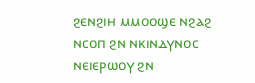ϩⲉⲛϩⲓⲏ ⲙⲙⲟⲟϣⲉ ⲛϩⲁϩ ⲛⲥⲟⲡ ϩⲛ ⲛⲕⲓⲛⲇⲩⲛⲟⲥ ⲛⲉⲓⲉⲣⲱⲟⲩ ϩⲛ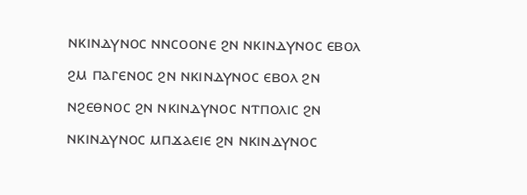ⲛⲕⲓⲛⲇⲩⲛⲟⲥ ⲛⲛⲥⲟⲟⲛⲉ ϩⲛ ⲛⲕⲓⲛⲇⲩⲛⲟⲥ ⲉⲃⲟⲗ ϩⲙ ⲡⲁⲅⲉⲛⲟⲥ ϩⲛ ⲛⲕⲓⲛⲇⲩⲛⲟⲥ ⲉⲃⲟⲗ ϩⲛ ⲛϩⲉⲑⲛⲟⲥ ϩⲛ ⲛⲕⲓⲛⲇⲩⲛⲟⲥ ⲛⲧⲡⲟⲗⲓⲥ ϩⲛ ⲛⲕⲓⲛⲇⲩⲛⲟⲥ ⲙⲡϫⲁⲉⲓⲉ ϩⲛ ⲛⲕⲓⲛⲇⲩⲛⲟⲥ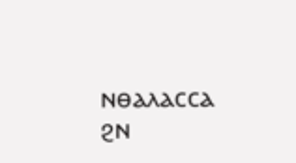ⲛⲑⲁⲗⲁⲥⲥⲁ ϩⲛ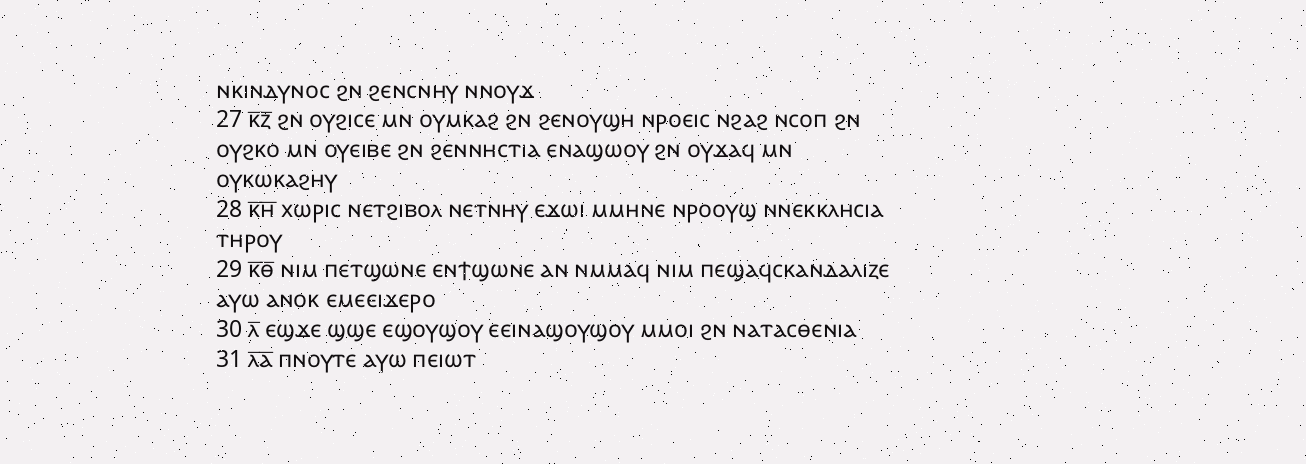ⲛⲕⲓⲛⲇⲩⲛⲟⲥ ϩⲛ ϩⲉⲛⲥⲛⲏⲩ ⲛⲛⲟⲩϫ
27 ⲕ̅ⲍ̅ ϩⲛ ⲟⲩϩⲓⲥⲉ ⲙⲛ ⲟⲩⲙⲕⲁϩ ϩⲛ ϩⲉⲛⲟⲩϣⲏ ⲛⲣⲟⲉⲓⲥ ⲛϩⲁϩ ⲛⲥⲟⲡ ϩⲛ ⲟⲩϩⲕⲟ ⲙⲛ ⲟⲩⲉⲓⲃⲉ ϩⲛ ϩⲉⲛⲛⲏⲥⲧⲓⲁ ⲉⲛⲁϣⲱⲟⲩ ϩⲛ ⲟⲩϫⲁϥ ⲙⲛ ⲟⲩⲕⲱⲕⲁϩⲏⲩ
28 ⲕ̅ⲏ̅ ⲭⲱⲣⲓⲥ ⲛⲉⲧϩⲓⲃⲟⲗ ⲛⲉⲧⲛⲏⲩ ⲉϫⲱⲓ ⲙⲙⲏⲛⲉ ⲛⲣⲟⲟⲩϣ ⲛⲛⲉⲕⲕⲗⲏⲥⲓⲁ ⲧⲏⲣⲟⲩ
29 ⲕ̅ⲑ̅ ⲛⲓⲙ ⲡⲉⲧϣⲱⲛⲉ ⲉⲛϯϣⲱⲛⲉ ⲁⲛ ⲛⲙⲙⲁϥ ⲛⲓⲙ ⲡⲉϣⲁϥⲥⲕⲁⲛⲇⲁⲗⲓⲍⲉ ⲁⲩⲱ ⲁⲛⲟⲕ ⲉⲙⲉⲉⲓϫⲉⲣⲟ
30 ⲗ̅ ⲉϣϫⲉ ϣϣⲉ ⲉϣⲟⲩϣⲟⲩ ⲉⲉⲓⲛⲁϣⲟⲩϣⲟⲩ ⲙⲙⲟⲓ ϩⲛ ⲛⲁⲧⲁⲥⲑⲉⲛⲓⲁ
31 ⲗ̅ⲁ̅ ⲡⲛⲟⲩⲧⲉ ⲁⲩⲱ ⲡⲉⲓⲱⲧ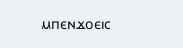ⲙⲡⲉⲛϫⲟⲉⲓⲥ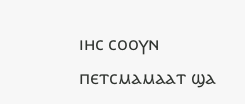ⲓⲏⲥ ⲥⲟⲟⲩⲛ ⲡⲉⲧⲥⲙⲁⲙⲁⲁⲧ ϣⲁ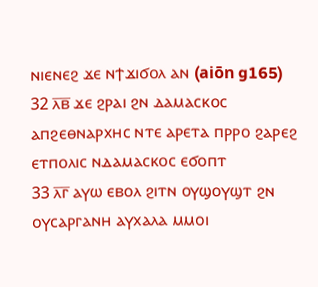ⲛⲓⲉⲛⲉϩ ϫⲉ ⲛϯϫⲓϭⲟⲗ ⲁⲛ (aiōn g165)
32 ⲗ̅ⲃ̅ ϫⲉ ϩⲣⲁⲓ ϩⲛ ⲇⲁⲙⲁⲥⲕⲟⲥ ⲁⲡϩⲉⲑⲛⲁⲣⲭⲏⲥ ⲛⲧⲉ ⲁⲣⲉⲧⲁ ⲡⲣⲣⲟ ϩⲁⲣⲉϩ ⲉⲧⲡⲟⲗⲓⲥ ⲛⲇⲁⲙⲁⲥⲕⲟⲥ ⲉϭⲟⲡⲧ
33 ⲗ̅ⲅ̅ ⲁⲩⲱ ⲉⲃⲟⲗ ϩⲓⲧⲛ ⲟⲩϣⲟⲩϣⲧ ϩⲛ ⲟⲩⲥⲁⲣⲅⲁⲛⲏ ⲁⲩⲭⲁⲗⲁ ⲙⲙⲟⲓ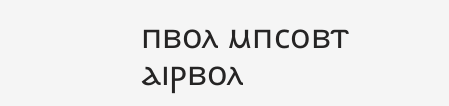ⲡⲃⲟⲗ ⲙⲡⲥⲟⲃⲧ ⲁⲓⲣⲃⲟⲗ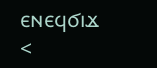ⲉⲛⲉϥϭⲓϫ
<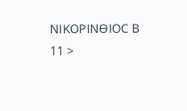ⲚⲒⲔⲞⲢⲒⲚⲐⲒⲞⲤ Ⲃ 11 >